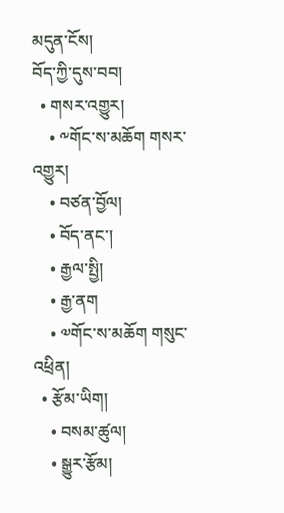མདུན་ངོས།
བོད་ཀྱི་དུས་བབ།
  • གསར་འགྱུར།
    • ༸གོང་ས་མཆོག གསར་འགྱུར།
    • བཙན་བྱོལ།
    • བོད་ནང་།
    • རྒྱལ་སྤྱི།
    • རྒྱ་ནག
    • ༧གོང་ས་མཆོག གསུང་འཕྲིན།
  • རྩོམ་ཡིག།
    • བསམ་ཚུལ།
    • སྒྱུར་རྩོམ།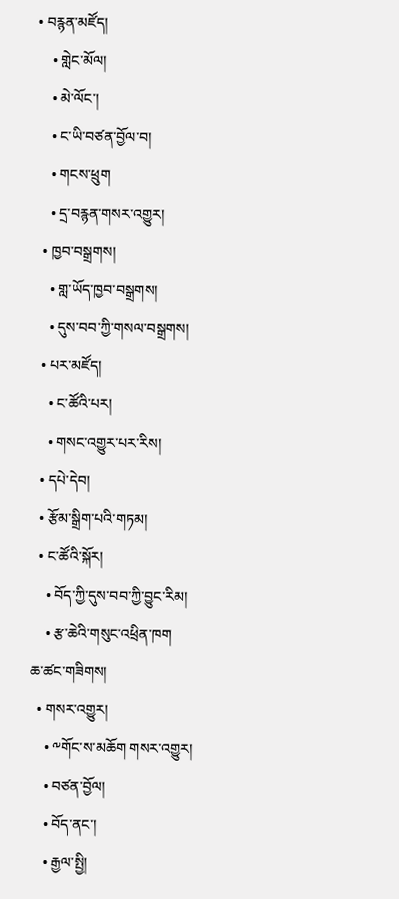• བརྙན་མཛོད།
    • གླེང་མོལ།
    • མེ་ལོང་།
    • ང་ཡི་བཙན་བྱོལ་བ།
    • གངས་ཕྲུག
    • དྲ་བརྙན་གསར་འགྱུར།
  • ཁྱབ་བསྒྲགས།
    • གླ་ཡོད་ཁྱབ་བསྒྲགས།
    • དུས་བབ་ཀྱི་གསལ་བསྒྲགས།
  • པར་མཛོད།
    • ང་ཚོའི་པར།
    • གསང་འགྱུར་པར་རིས།
  • དཔེ་དེབ།
  • རྩོམ་སྒྲིག་པའི་གཏམ།
  • ང་ཚོའི་སྐོར།
    • བོད་ཀྱི་དུས་བབ་ཀྱི་བྱུང་རིམ།
    • རྩ་ཆེའི་གསུང་འཕྲིན་ཁག
ཆ་ཚང་གཟིགས།
  • གསར་འགྱུར།
    • ༸གོང་ས་མཆོག གསར་འགྱུར།
    • བཙན་བྱོལ།
    • བོད་ནང་།
    • རྒྱལ་སྤྱི།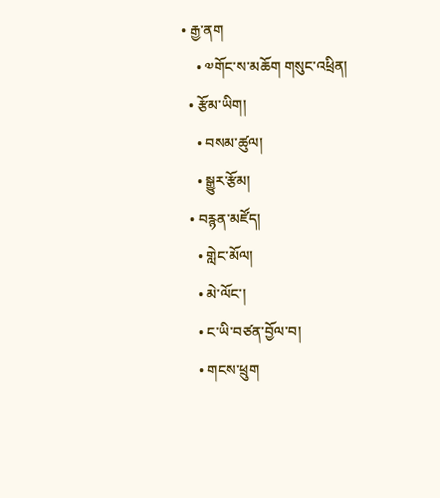• རྒྱ་ནག
    • ༧གོང་ས་མཆོག གསུང་འཕྲིན།
  • རྩོམ་ཡིག།
    • བསམ་ཚུལ།
    • སྒྱུར་རྩོམ།
  • བརྙན་མཛོད།
    • གླེང་མོལ།
    • མེ་ལོང་།
    • ང་ཡི་བཙན་བྱོལ་བ།
    • གངས་ཕྲུག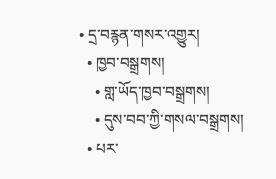• དྲ་བརྙན་གསར་འགྱུར།
  • ཁྱབ་བསྒྲགས།
    • གླ་ཡོད་ཁྱབ་བསྒྲགས།
    • དུས་བབ་ཀྱི་གསལ་བསྒྲགས།
  • པར་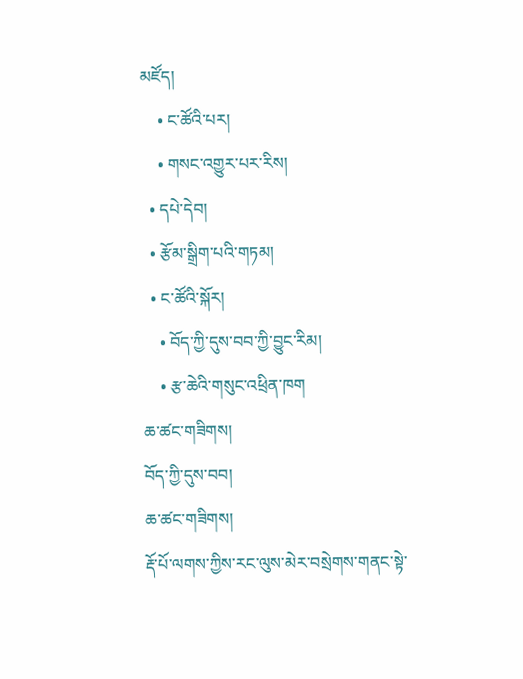མཛོད།
    • ང་ཚོའི་པར།
    • གསང་འགྱུར་པར་རིས།
  • དཔེ་དེབ།
  • རྩོམ་སྒྲིག་པའི་གཏམ།
  • ང་ཚོའི་སྐོར།
    • བོད་ཀྱི་དུས་བབ་ཀྱི་བྱུང་རིམ།
    • རྩ་ཆེའི་གསུང་འཕྲིན་ཁག
ཆ་ཚང་གཟིགས།
བོད་ཀྱི་དུས་བབ།
ཆ་ཚང་གཟིགས།
རྡོ་པོ་ལགས་ཀྱིས་རང་ལུས་མེར་བསྲེགས་གནང་སྟེ་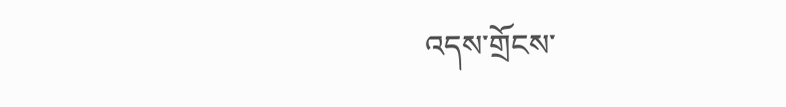འདས་གྲོངས་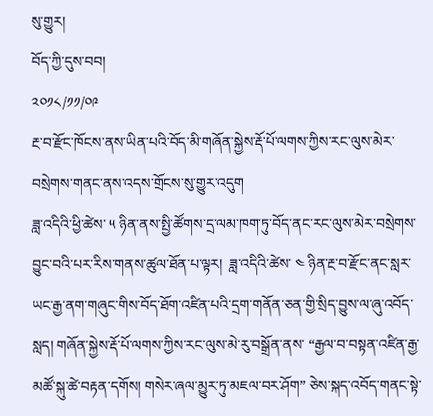སུ་གྱུར།
བོད་ཀྱི་དུས་བབ།
༢༠༡༨/༡༡/༠༩
རྔ་བ་རྫོང་ཁོངས་ནས་ཡིན་པའི་བོད་མི་གཞོན་སྐྱེས་རྡོ་པོ་ལགས་ཀྱིས་རང་ལུས་མེར་བསྲེགས་གནང་ནས་འདས་གྲོངས་སུ་གྱུར་འདུག
ཟླ་འདིའི་ཕྱི་ཚེས་ ༥ ཉིན་ནས་སྤྱི་ཚོགས་དྲ་ལམ་ཁག་ཏུ་བོད་ནང་རང་ལུས་མེར་བསྲེགས་བྱུང་བའི་པར་རིས་གནས་ཚུལ་ཐོན་པ་ལྟར།  ཟླ་འདིའི་ཚེས་ ༤ ཉིན་རྔ་བ་རྫོང་ནང་སླར་ཡང་རྒྱ་ནག་གཞུང་གིས་བོད་ཐོག་འཛིན་པའི་དྲག་གནོན་ཅན་གྱི་སྲིད་བྱུས་ལ་ཞུ་འབོད་སླད། གཞོན་སྐྱེས་རྡོ་པོ་ལགས་ཀྱིས་རང་ལུས་མེ་རུ་བསྒྲོན་ནས་ “རྒྱལ་བ་བསྟན་འཛིན་རྒྱ་མཚོ་སྐུ་ཚེ་བརྟན་དགོས། གསེར་ཞལ་མྱུར་ཏུ་མཇལ་བར་ཤོག” ཅེས་སྐད་འབོད་གནང་སྟེ་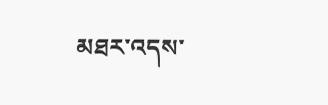མཐར་འདས་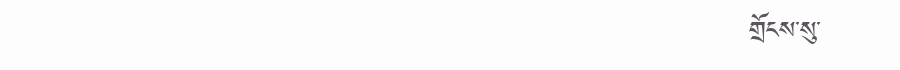གྲོངས་སུ་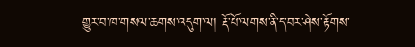གྱུར་བ་ཁ་གསལ་ཆགས་འདུག་ལ། རྡོ་པོ་ལགས་ནི་ད་བར་ཤེས་རྟོགས་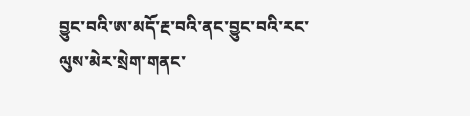བྱུང་བའི་ཨ་མདོ་རྔ་བའི་ནང་བྱུང་བའི་རང་ལུས་མེར་སྲེག་གནང་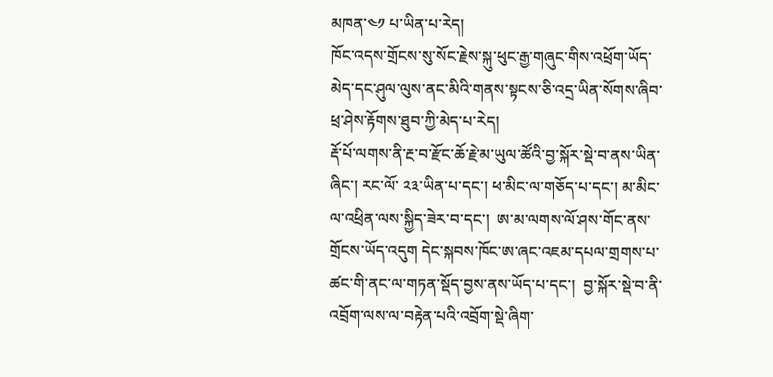མཁན་༤༡ པ་ཡིན་པ་རེད།
ཁོང་འདས་གྲོངས་སུ་སོང་རྗེས་སྐུ་ཕུང་རྒྱ་གཞུང་གིས་འཕྲོག་ཡོད་མེད་དང་ཤུལ་ལུས་ནང་མིའི་གནས་སྟངས་ཅི་འདྲ་ཡིན་སོགས་ཞིབ་ཕྲ་ཤེས་རྟོགས་ཐུབ་ཀྱི་མེད་པ་རེད།
རྡོ་པོ་ལགས་ནི་རྔ་བ་རྫོང་ཆོ་རྗེ་མ་ཡུལ་ཚོའི་བྱ་སྐོར་སྡེ་བ་ནས་ཡིན་ཞིང་། རང་ལོ་ ༢༣་ཡིན་པ་དང་། ཕ་མིང་ལ་གཅོད་པ་དང་། མ་མིང་ལ་འཕྲིན་ལས་སྐྱིད་ཟེར་བ་དང་།  ཨ་མ་ལགས་ལོ་ཤས་གོང་ནས་གྲོངས་ཡོད་འདུག དེང་སྐབས་ཁོང་ཨ་ཞང་འཇམ་དཔལ་གྲགས་པ་ཚང་གི་ནང་ལ་གཏན་སྡོད་བྱས་ནས་ཡོད་པ་དང་།  བྱ་སྐོར་སྡེ་བ་ནི་འབྲོག་ལས་ལ་བརྟེན་པའི་འབྲོག་སྡེ་ཞིག་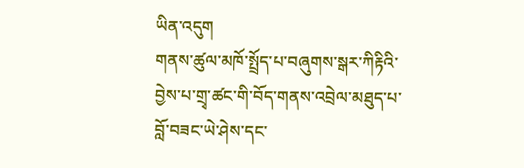ཡིན་འདུག
གནས་ཚུལ་མཁོ་སྤྲོད་པ་བཞུགས་སྒར་ཀིརྟིའི་བྱེས་པ་གྲྭ་ཚང་གི་བོད་གནས་འབྲེལ་མཐུད་པ་བློ་བཟང་ཡེ་ཤེས་དང་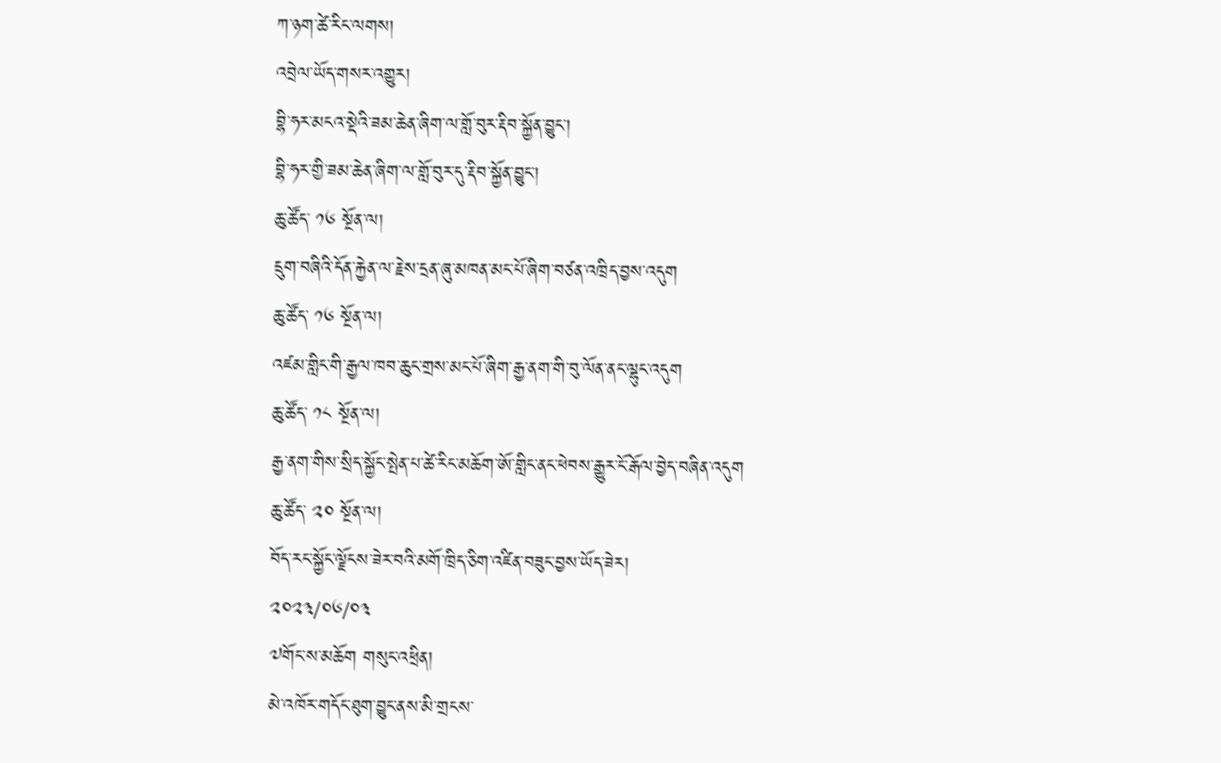ཀ་ཉག་ཚེ་རིང་ལགས།
འབྲེལ་ཡོད་གསར་འགྱུར།
བྷི་ཧར་མངའ་སྡེའི་ཟམ་ཆེན་ཞིག་ལ་གློ་བུར་རྡིབ་སྐྱོན་བྱུང་།
བྷི་ཧར་གྱི་ཟམ་ཆེན་ཞིག་ལ་གློ་བུར་དུ་རྡིབ་སྐྱོན་བྱུང་།
ཆུ་ཚོད་ ༡༦ སྔོན་ལ།
དྲུག་བཞིའི་དོན་རྐྱེན་ལ་རྗེས་དྲན་ཞུ་མཁན་མང་པོ་ཞིག་བཙན་འཁྲིད་བྱས་འདུག
ཆུ་ཚོད་ ༡༦ སྔོན་ལ།
འཛམ་གླིང་གི་རྒྱལ་ཁབ་ཆུང་གྲས་མང་པོ་ཞིག་རྒྱ་ནག་གི་བུ་ལོན་ནང་ལྷུང་འདུག
ཆུ་ཚོད་ ༡༨ སྔོན་ལ།
རྒྱ་ནག་གིས་སྲིད་སྐྱོང་སྤེན་པ་ཚེ་རིང་མཆོག་ཨོ་གླིང་ནང་ཕེབས་རྒྱུར་ངོ་རྒོལ་བྱེད་བཞིན་འདུག
ཆུ་ཚོད་ ༢༠ སྔོན་ལ།
བོད་རང་སྐྱོང་ལྗོངས་ཟེར་བའི་མགོ་ཁྲིད་ཅིག་འཛིན་བཟུང་བྱས་ཡོད་ཟེར།
༢༠༢༣/༠༦/༠༣
༧གོང་ས་མཆོག གསུང་འཕྲིན།
མེ་འཁོར་གདོང་ཐུག་བྱུང་ནས་མི་གྲངས་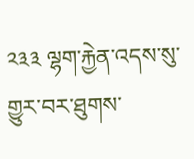༢༣༣ ལྷག་རྐྱེན་འདས་སུ་གྱུར་བར་ཐུགས་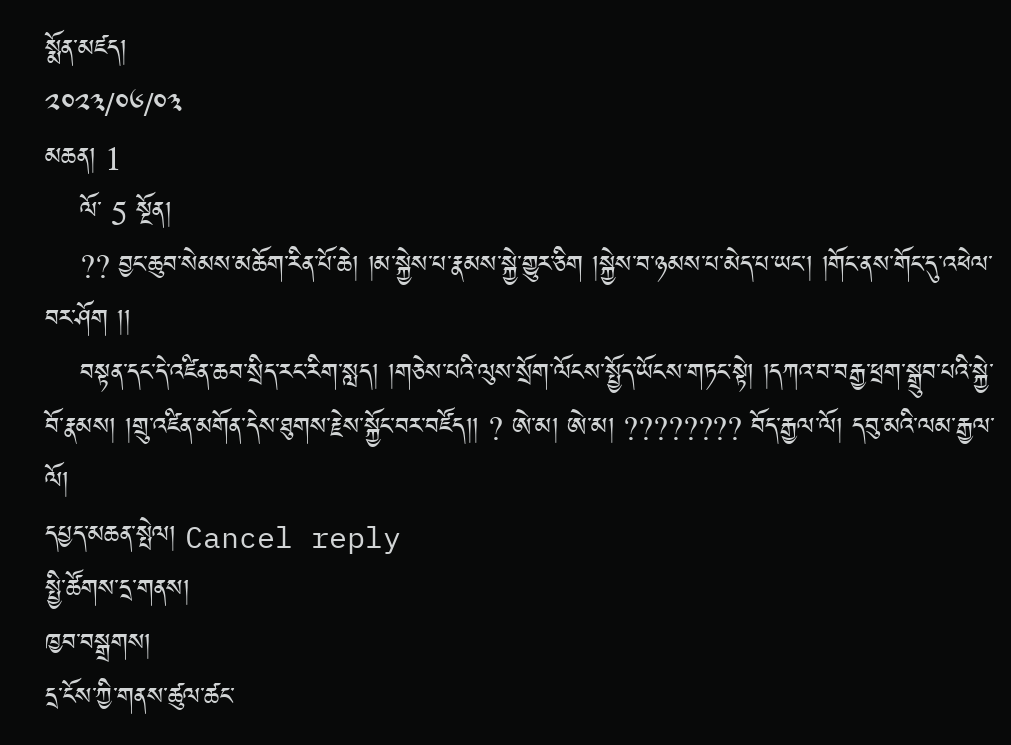སྨོན་མཛད།
༢༠༢༣/༠༦/༠༣
མཆན། 1
    ལོ་ 5 སྔོན།
    ?? བྱང་ཆུབ་སེམས་མཆོག་རིན་པོ་ཆེ། །མ་སྐྱེས་པ་རྣམས་སྐྱེ་གྱུར་ཅིག །སྐྱེས་བ་ཉམས་པ་མེད་པ་ཡང་། །གོང་ནས་གོང་དུ་འཕེལ་བར་ཤོག །།
    བསྟན་དང་དེ་འཛིན་ཆབ་སྲིད་རང་རིག་སླད། །གཅེས་པའི་ལུས་སྲོག་ལོངས་སྤྱོད་ཡོངས་གཏང་སྟེ། །དཀའ་བ་བརྒྱ་ཕྲག་སྒྲུབ་པའི་སྐྱེ་བོ་རྣམས། །གྲུ་འཛིན་མགོན་དེས་ཐུགས་རྗེས་སྐྱོང་བར་བཛོད།། ? ཨེ་མ། ཨེ་མ། ???????? བོད་རྒྱལ་ལོ། དབུ་མའི་ལམ་རྒྱལ་ལོ།
དཔྱད་མཆན་སྤེལ། Cancel reply
སྤྱི་ཚོགས་དྲ་གནས།
ཁྱབ་བསྒྲགས།
དྲ་ངོས་ཀྱི་གནས་ཚུལ་ཚང་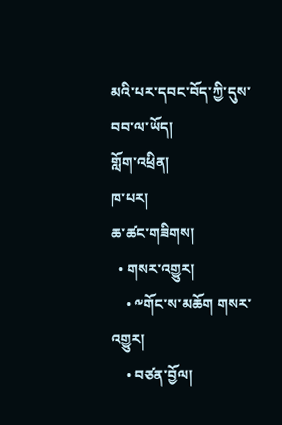མའི་པར་དབང་བོད་ཀྱི་དུས་བབ་ལ་ཡོད།
གློག་འཕྲིན།
ཁ་པར།
ཆ་ཚང་གཟིགས།
  • གསར་འགྱུར།
    • ༸གོང་ས་མཆོག གསར་འགྱུར།
    • བཙན་བྱོལ།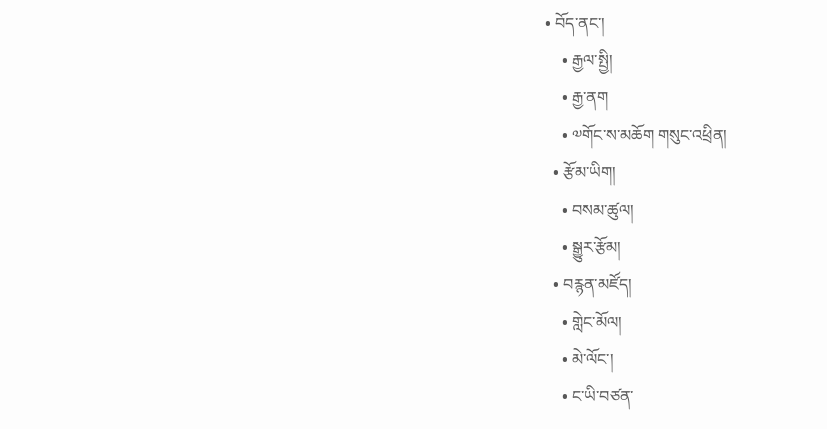• བོད་ནང་།
    • རྒྱལ་སྤྱི།
    • རྒྱ་ནག
    • ༧གོང་ས་མཆོག གསུང་འཕྲིན།
  • རྩོམ་ཡིག།
    • བསམ་ཚུལ།
    • སྒྱུར་རྩོམ།
  • བརྙན་མཛོད།
    • གླེང་མོལ།
    • མེ་ལོང་།
    • ང་ཡི་བཙན་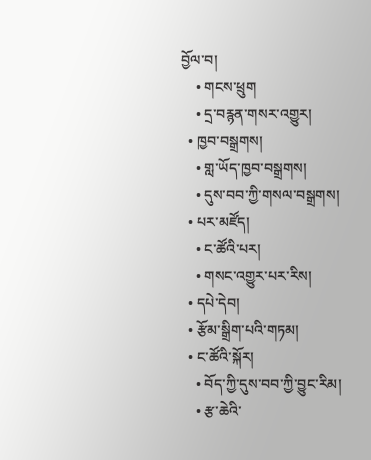བྱོལ་བ།
    • གངས་ཕྲུག
    • དྲ་བརྙན་གསར་འགྱུར།
  • ཁྱབ་བསྒྲགས།
    • གླ་ཡོད་ཁྱབ་བསྒྲགས།
    • དུས་བབ་ཀྱི་གསལ་བསྒྲགས།
  • པར་མཛོད།
    • ང་ཚོའི་པར།
    • གསང་འགྱུར་པར་རིས།
  • དཔེ་དེབ།
  • རྩོམ་སྒྲིག་པའི་གཏམ།
  • ང་ཚོའི་སྐོར།
    • བོད་ཀྱི་དུས་བབ་ཀྱི་བྱུང་རིམ།
    • རྩ་ཆེའི་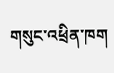གསུང་འཕྲིན་ཁག